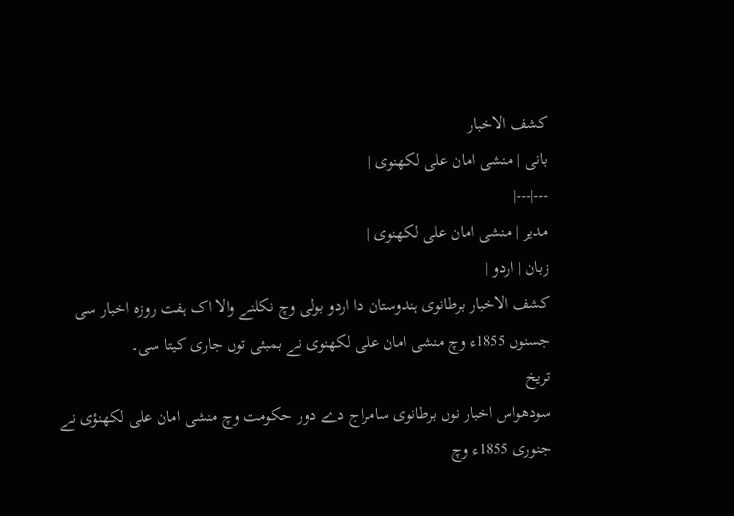کشف الاخبار
بانی | منشی امان علی لکھنوی |
---|---|
مدیر | منشی امان علی لکھنوی |
زبان | اردو |
کشف الاخبار برطانوی ہندوستان دا اردو بولی وچ نکلنے والا اک ہفت روزہ اخبار سی جسنوں 1855ء وچ منشی امان علی لکھنوی نے بمبئی توں جاری کيتا سی۔
تریخ
سودھواس اخبار نوں برطانوی سامراج دے دور حکومت وچ منشی امان علی لکھنؤی نے جنوری 1855ء وچ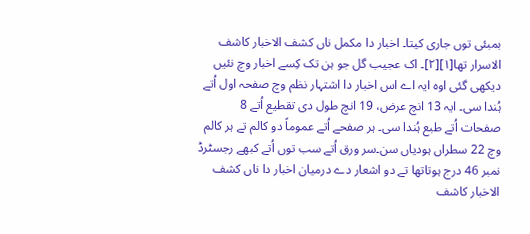بمبئی توں جاری کيتا۔ اخبار دا مکمل ناں کشف الاخبار کاشف الاسرار تھا[۱][۲]۔ اک عجیب گل جو ہن تک کِسے اخبار وچ نئيں دیکھی گئی اوہ ایہ اے اس اخبار دا اشتہار نظم وچ صفحہ اول اُتے ہُندا سی۔ ایہ 13 انچ عرض، 19 انچ طول دی تقطیع اُتے 8 صفحات اُتے طبع ہُندا سی۔ ہر صفحے اُتے عموماً دو کالم تے ہر کالم وچ 22 سطراں ہودیاں سن۔سر ورق اُتے سب توں اُتے کبھے رجسٹرڈ نمبر 46 درج ہوتاتھا تے دو اشعار دے درمیان اخبار دا ناں کشف الاخبار کاشف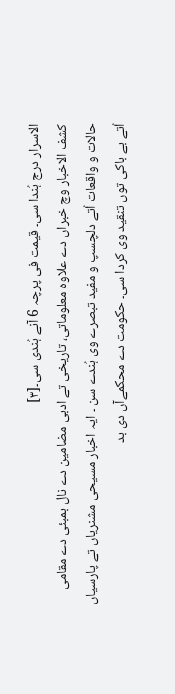الاسرار درج ہُندا سی۔ قیمت فی پرچہ 6 آنے ہُندی سی۔[۳]
کشف الاخبار وچ خبراں دے علاوہ معلوماتی، تاریخی تے ادبی مضامین دے نال بمبئی دے مقامی حالات و واقعات اُتے دلچسپ و مفید تبصرے وی ہُندے سن ۔ ایہ اخبار مسیحی مشنریاں تے پارسیاں اُتے بے باکی توں تنقید وی کردا سی۔ حکومت دے محکمےآں دی بد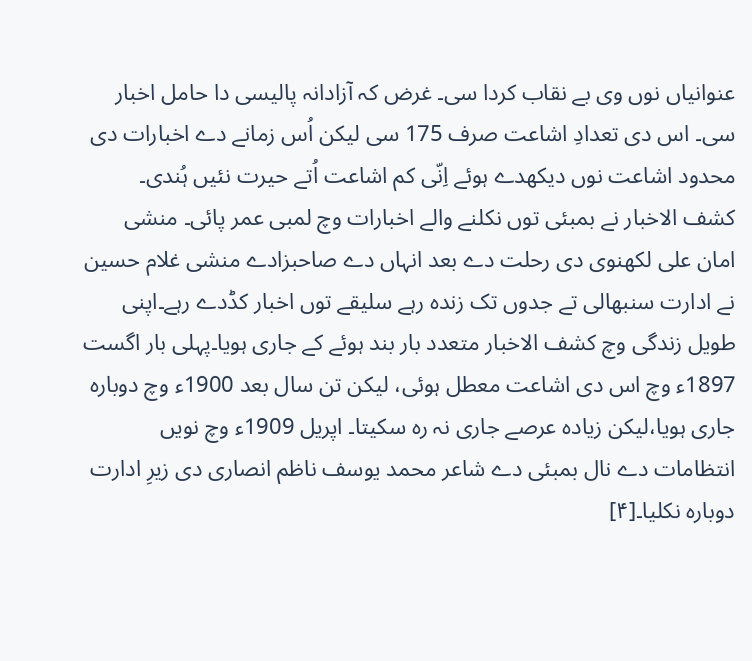عنوانیاں نوں وی بے نقاب کردا سی۔ غرض کہ آزادانہ پالیسی دا حامل اخبار سی۔ اس دی تعدادِ اشاعت صرف 175 سی لیکن اُس زمانے دے اخبارات دی محدود اشاعت نوں دیکھدے ہوئے اِنّی کم اشاعت اُتے حیرت نئيں ہُندی۔ کشف الاخبار نے بمبئی توں نکلنے والے اخبارات وچ لمبی عمر پائی۔ منشی امان علی لکھنوی دی رحلت دے بعد انہاں دے صاحبزادے منشی غلام حسین نے ادارت سنبھالی تے جدوں تک زندہ رہے سلیقے توں اخبار کڈدے رہے۔اپنی طویل زندگی وچ کشف الاخبار متعدد بار بند ہوئے کے جاری ہويا۔پہلی بار اگست 1897ء وچ اس دی اشاعت معطل ہوئی، لیکن تن سال بعد 1900ء وچ دوبارہ جاری ہويا،لیکن زیادہ عرصے جاری نہ رہ سکيتا۔ اپریل 1909ء وچ نويں انتظامات دے نال بمبئی دے شاعر محمد یوسف ناظم انصاری دی زیرِ ادارت دوبارہ نکلیا۔[۴]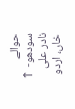حوالے
سودھو- ↑ نادر علی خاں، اردو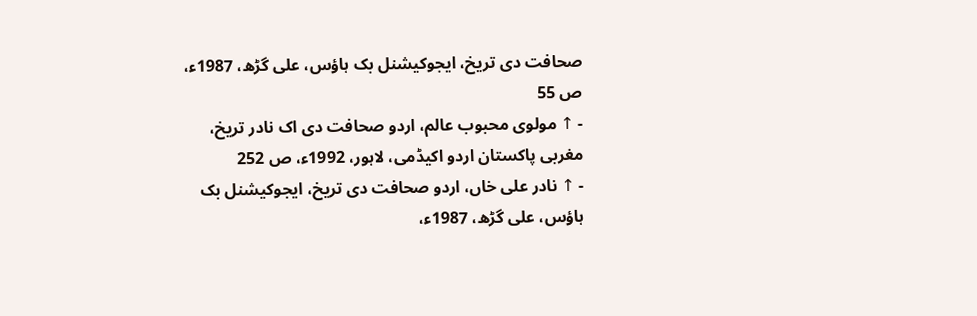صحافت دی تریخ، ایجوکیشنل بک ہاؤس، علی گڑھ، 1987ء، ص 55
- ↑ مولوی محبوب عالم، اردو صحافت دی اک نادر تریخ، مغربی پاکستان اردو اکیڈمی، لاہور، 1992ء، ص 252
- ↑ نادر علی خاں، اردو صحافت دی تریخ، ایجوکیشنل بک ہاؤس، علی گڑھ، 1987ء،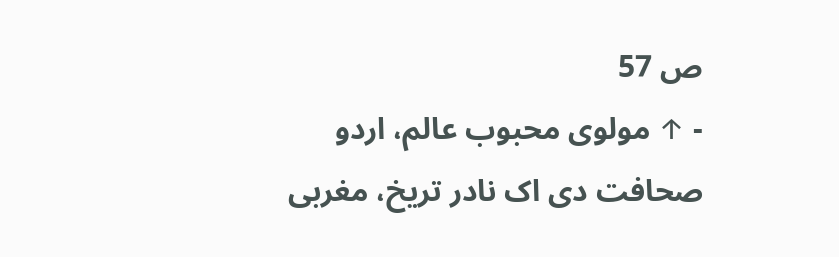ص 57
- ↑ مولوی محبوب عالم، اردو صحافت دی اک نادر تریخ، مغربی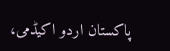پاکستان اردو اکیڈمی،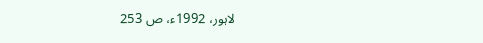لاہور، 1992ء، ص 253